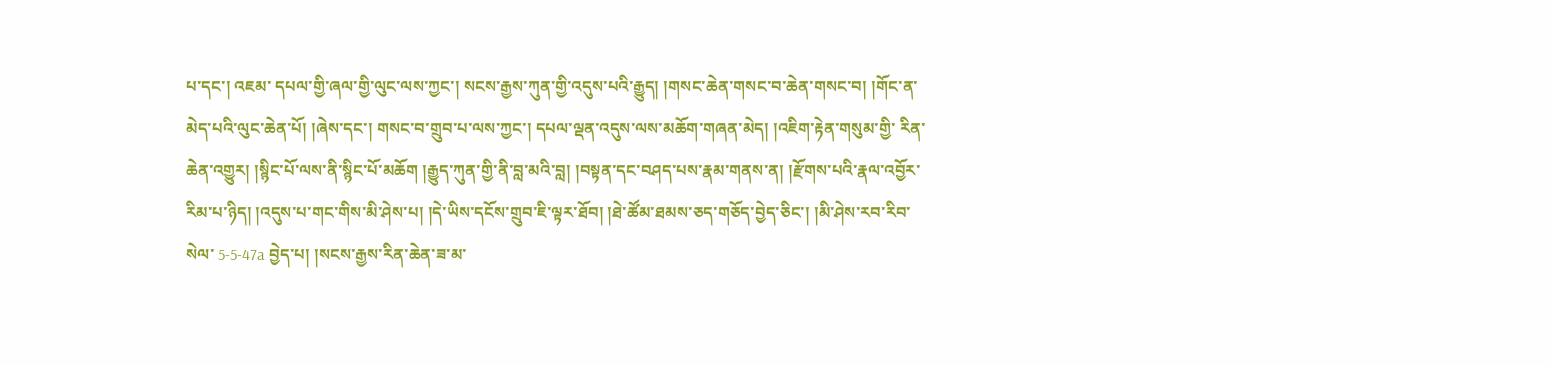པ་དང་། འཇམ་ དཔལ་གྱི་ཞལ་གྱི་ལུང་ལས་ཀྱང་། སངས་རྒྱས་ཀུན་གྱི་འདུས་པའི་རྒྱུད། །གསང་ཆེན་གསང་བ་ཆེན་གསང་བ། །གོང་ན་མེད་པའི་ལུང་ཆེན་པོ། །ཞེས་དང་། གསང་བ་གྲུབ་པ་ལས་ཀྱང་། དཔལ་ལྡན་འདུས་ལས་མཆོག་གཞན་མེད། །འཇིག་རྟེན་གསུམ་གྱི་ རིན་ཆེན་འགྱུར། །སྙིང་པོ་ལས་ནི་སྙིང་པོ་མཆོག །རྒྱུད་ཀུན་གྱི་ནི་བླ་མའི་བླ། །བསྟན་དང་བཤད་པས་རྣམ་གནས་ན། །རྫོགས་པའི་རྣལ་འབྱོར་རིམ་པ་ཉིད། །འདུས་པ་གང་གིས་མི་ཤེས་པ། །དེ་ཡིས་དངོས་གྲུབ་ཇི་ལྟར་ཐོབ། །ཐེ་ཚོམ་ཐམས་ཅད་གཅོད་བྱེད་ཅིང་། །མི་ཤེས་རབ་རིབ་སེལ་ 5-5-47a བྱེད་པ། །སངས་རྒྱས་རིན་ཆེན་ཟ་མ་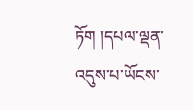ཏོག །དཔལ་ལྡན་འདུས་པ་ཡོངས་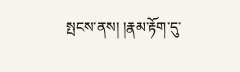སྤངས་ནས། །རྣམ་རྟོག་དུ་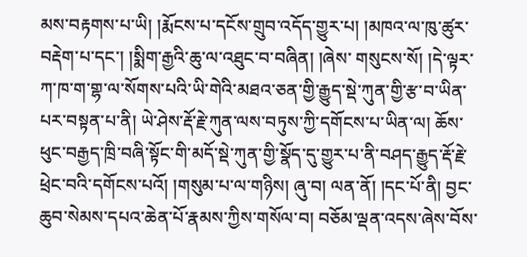མས་བརྟགས་པ་ཡི། །རྨོངས་པ་དངོས་གྲུབ་འདོད་གྱུར་པ། །མཁའ་ལ་ཁུ་ཚུར་བརྡེག་པ་དང་། །སྨིག་རྒྱའི་ཆུ་ལ་འཐུང་བ་བཞིན། །ཞེས་ གསུངས་སོ། །དེ་ལྟར་ཀ་ཁ་ག་གྷ་ལ་སོགས་པའི་ཡི་གེའི་མཐའ་ཅན་གྱི་རྒྱུད་སྡེ་ཀུན་གྱི་རྩ་བ་ཡིན་པར་བསྟན་པ་ནི། ཡེ་ཤེས་རྡོ་རྗེ་ཀུན་ལས་བཏུས་ཀྱི་དགོངས་པ་ཡིན་ལ། ཆོས་ཕུང་བརྒྱད་ཁྲི་བཞི་སྟོང་གི་མདོ་སྡེ་ཀུན་གྱི་སྣོད་དུ་གྱུར་པ་ནི་བཤད་རྒྱུད་རྡོ་རྗེ་ ཕྲེང་བའི་དགོངས་པའོ། །གསུམ་པ་ལ་གཉིས། ཞུ་བ། ལན་ནོ། །དང་པོ་ནི། བྱང་ཆུབ་སེམས་དཔའ་ཆེན་པོ་རྣམས་ཀྱིས་གསོལ་བ། བཅོམ་ལྡན་འདས་ཞེས་བོས་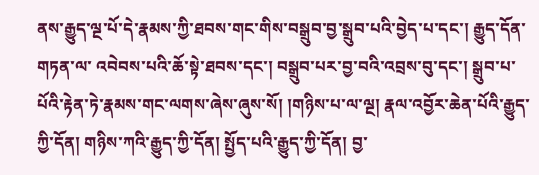ནས་རྒྱུད་ལྔ་པོ་དེ་རྣམས་ཀྱི་ཐབས་གང་གིས་བསྒྲུབ་བྱ་སྒྲུབ་པའི་བྱེད་པ་དང་། རྒྱུད་དོན་གཏན་ལ་ འབེབས་པའི་ཆོ་སྟེ་ཐབས་དང་། བསྒྲུབ་པར་བྱ་བའི་འབྲས་བུ་དང་། སྒྲུབ་པ་པོའི་རྟེན་ཏེ་རྣམས་གང་ལགས་ཞེས་ཞུས་སོ། །གཉིས་པ་ལ་ལྔ། རྣལ་འབྱོར་ཆེན་པོའི་རྒྱུད་ཀྱི་དོན། གཉིས་ཀའི་རྒྱུད་ཀྱི་དོན། སྤྱོད་པའི་རྒྱུད་ཀྱི་དོན། བྱ་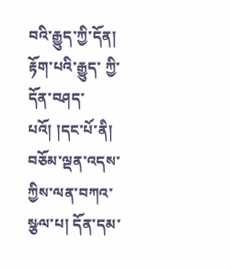བའི་རྒྱུད་ཀྱི་དོན། རྟོག་པའི་རྒྱུད་ ཀྱི་དོན་བཤད་པའོ། །དང་པོ་ནི། བཅོམ་ལྡན་འདས་ཀྱིས་ལན་བཀའ་སྩལ་པ། དོན་དམ་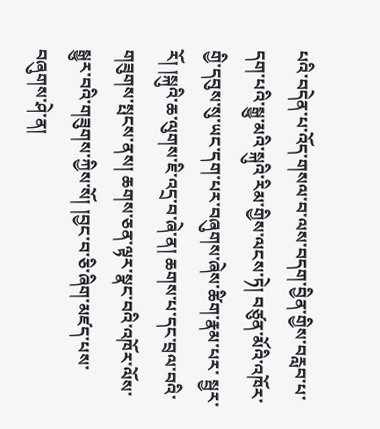པའི་བདེན་པ་འོད་གསལ་བ་ལས་བདག་བྱིན་གྱིས་བརླབ་པ་དག་པའི་སྒྱུ་མའི་སྐུའི་རིམ་གྱིས་ལངས་ཏེ། བཙུན་མོའི་འཁོར་གྱི་དབུས་སུ་ཡང་དག་པར་བཞུགས་ཞེས་ཚིག་རྣམ་པར་ སྦྱར་རོ། །སྐུའི་ཆ་ལུགས་ཇི་འདྲ་བ་ཞེ་ན། ཆགས་པ་དང་བྲལ་བའི་གཟུགས་སྤངས་ནས། ཆགས་ཅན་ལྟར་སྣང་བའི་འཁོར་ལོས་སྒྱུར་བའི་གཟུགས་ཀྱིས་སོ། །བྱང་བ་ཅི་ཞིག་མཛད་པས་བཞུགས་ཤེ་ན།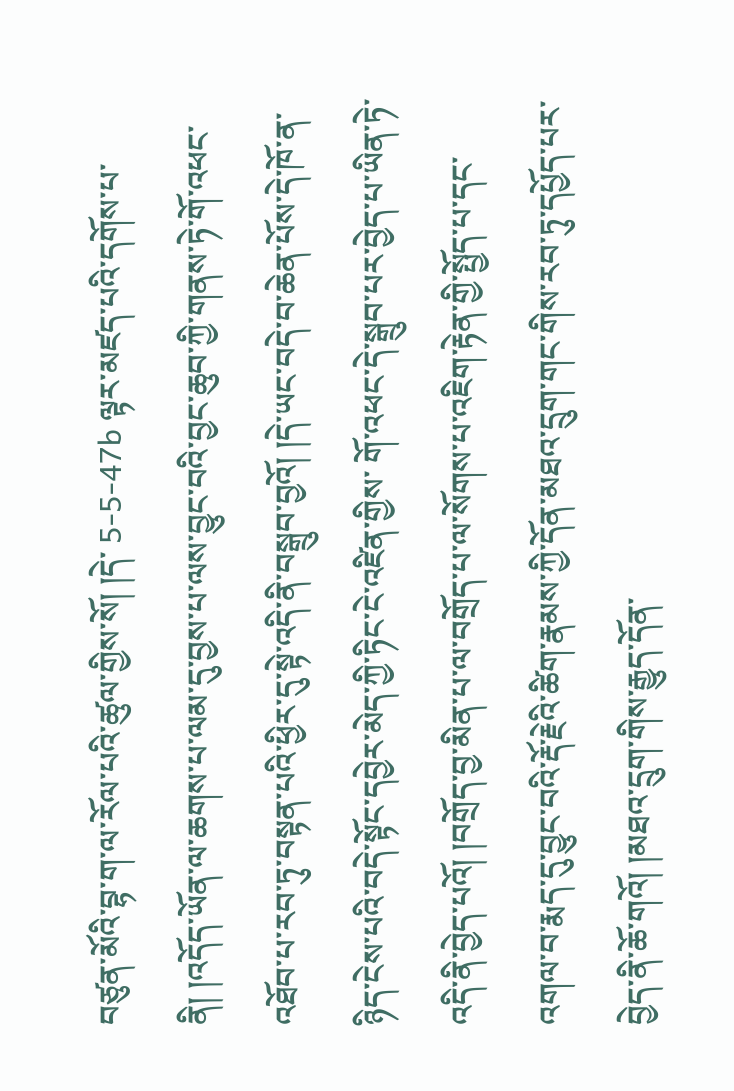བཙུན་མོའི་བྷ་ག་ལ་རོལ་པའི་ཚུལ་གྱིས་སོ། །དེ་ 5-5-47b ལྟར་མཛད་པའི་དགོས་པ་ནི། །འདོད་ཡོན་ལ་ཆགས་པ་ལམ་དུ་བྱས་པ་ལས་བྱུང་བའི་བྱང་ཆུབ་ཀྱི་གནས་ཏེ་གོ་འཕང་འཐོབ་པ་རབ་ཏུ་བསྟན་པའི་ཕྱིར་དུ་སྟེ་འདི་ནི་བསྒྲུབ་བྱའོ། །དེ་ཡང་བདེ་བ་ཆེན་པོས་དེ་ཁོ་ན་ཉིད་ངེས་པའི་བདེ་སྟོང་དབྱེར་མེད་ཀྱི་ཏིང་ངེ་འཛིན་གྱིས་ གོ་འཕང་དེ་སྒྲུབ་པར་བྱེད་པ་ཡིན་ཏེ་འདི་ནི་བྱེད་པའོ། །བགྲོད་བྱ་མིན་པ་ལ་བགྲོད་པ་ལ་སོགས་པ་འཇིག་རྟེན་གྱི་སྤྱོད་པ་དང་འགལ་བ་རྨད་དུ་བྱུང་བའི་རྡོ་རྗེའི་ཚིག་རྣམས་ཀྱི་དོན་མཐའ་དྲུག་གང་གིས་རབ་ཏུ་དཔྱོད་པར་བྱེད་ནི་ཆོ་གའོ། །མཐའ་དྲུག་གིས་རྒྱུད་དོན་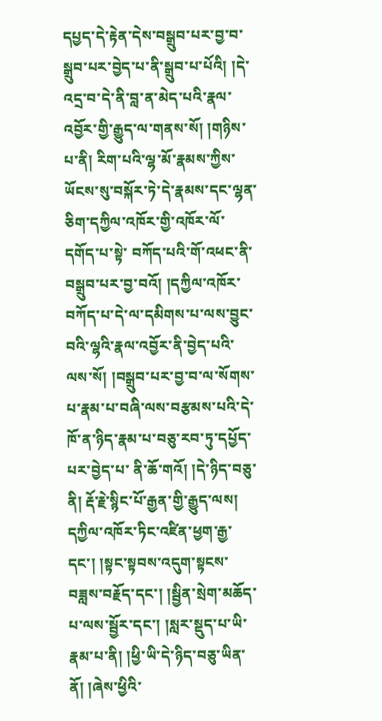དཔྱད་དེ་རྟེན་དེས་བསྒྲུབ་པར་བྱ་བ་སྒྲུབ་པར་བྱེད་པ་ནི་སྒྲུབ་པ་པོའི། །དེ་འདྲ་བ་དེ་ནི་བླ་ན་མེད་པའི་རྣལ་འབྱོར་གྱི་རྒྱུད་ལ་གནས་སོ། །གཉིས་པ་ནི། རིག་པའི་ལྷ་མོ་རྣམས་ཀྱིས་ཡོངས་སུ་བསྐོར་ཏེ་དེ་རྣམས་དང་ལྷན་ཅིག་དཀྱིལ་འཁོར་གྱི་འཁོར་ལོ་དགོད་པ་སྟེ་ བཀོད་པའི་གོ་འཕང་ནི་བསྒྲུབ་པར་བྱ་བའོ། །དཀྱིལ་འཁོར་བཀོད་པ་དེ་ལ་དམིགས་པ་ལས་བྱུང་བའི་ལྷའི་རྣལ་འབྱོར་ནི་བྱེད་པའི་ལས་སོ། །བསྒྲུབ་པར་བྱ་བ་ལ་སོགས་པ་རྣམ་པ་བཞི་ལས་བརྩམས་པའི་དེ་ཁོ་ན་ཉིད་རྣམ་པ་བཅུ་རབ་ཏུ་དཔྱོད་པར་བྱེད་པ་ ནི་ཆོ་གའོ། །དེ་ཉིད་བཅུ་ནི། རྡོ་རྗེ་སྙིང་པོ་རྒྱན་གྱི་རྒྱུད་ལས། དཀྱིལ་འཁོར་ཏིང་འཛིན་ཕྱག་རྒྱ་དང་། །སྟང་སྟབས་འདུག་སྟངས་བཟླས་བརྗོད་དང་། །སྦྱིན་སྲེག་མཆོད་པ་ལས་སྦྱོར་དང་། །སླར་སྡུད་པ་ཡི་རྣམ་པ་ནི། །ཕྱི་ཡི་དེ་ཉིད་བཅུ་ཡིན་ནོ། །ཞེས་ཕྱིའི་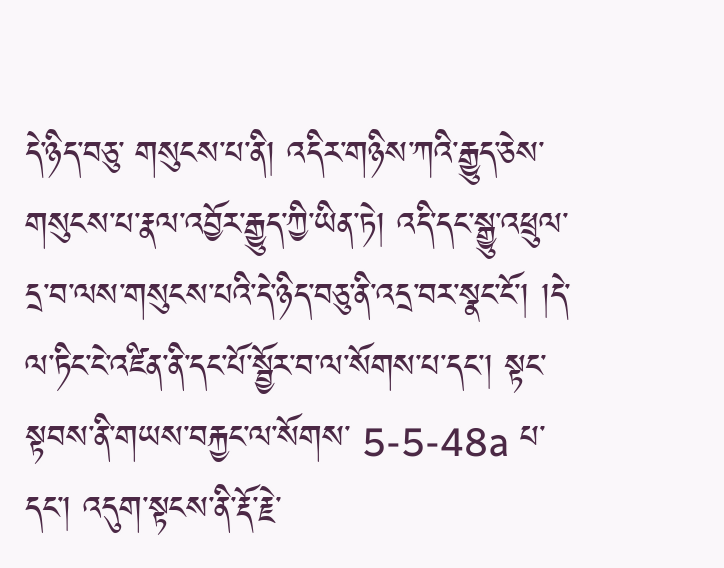དེ་ཉིད་བཅུ་ གསུངས་པ་ནི། འདིར་གཉིས་ཀའི་རྒྱུད་ཅེས་གསུངས་པ་རྣལ་འབྱོར་རྒྱུད་ཀྱི་ཡིན་ཏེ། འདི་དང་སྒྱུ་འཕྲུལ་དྲ་བ་ལས་གསུངས་པའི་དེ་ཉིད་བཅུ་ནི་འདྲ་བར་སྣང་ངོ་། །དེ་ལ་ཏིང་ངེ་འཛིན་ནི་དང་པོ་སྦྱོར་བ་ལ་སོགས་པ་དང་། སྟང་སྟབས་ནི་གཡས་བརྐྱང་ལ་སོགས་ 5-5-48a པ་དང་། འདུག་སྟངས་ནི་རྡོ་རྗེ་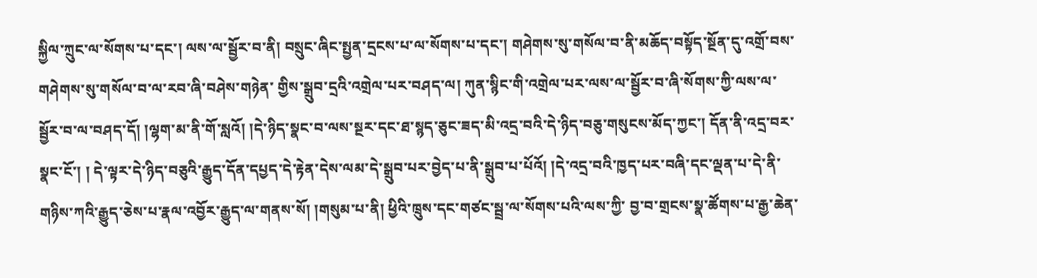སྐྱིལ་ཀྲུང་ལ་སོགས་པ་དང་། ལས་ལ་སྦྱོར་བ་ནི། བསྲུང་ཞིང་སྤྱན་དྲངས་པ་ལ་སོགས་པ་དང་། གཤེགས་སུ་གསོལ་བ་ནི་མཆོད་བསྟོད་སྔོན་དུ་འགྲོ་བས་གཤེགས་སུ་གསོལ་བ་ལ་རབ་ཞི་བཤེས་གཉེན་ གྱིས་སྒྲུབ་དྲའི་འགྲེལ་པར་བཤད་ལ། ཀུན་སྙིང་གི་འགྲེལ་པར་ལས་ལ་སྦྱོར་བ་ཞི་སོགས་ཀྱི་ལས་ལ་སྦྱོར་བ་ལ་བཤད་དོ། །ལྷག་མ་ནི་གོ་སླའོ། །དེ་ཉིད་སྣང་བ་ལས་སྔར་དང་ཐ་སྙད་ཅུང་ཟད་མི་འདྲ་བའི་དེ་ཉིད་བཅུ་གསུངས་མོད་ཀྱང་། དོན་ནི་འདྲ་བར་སྣང་ངོ་། ། དེ་ལྟར་དེ་ཉིད་བཅུའི་རྒྱུད་དོན་དཔྱད་དེ་རྟེན་དེས་ལམ་དེ་སྒྲུབ་པར་བྱེད་པ་ནི་སྒྲུབ་པ་པོའོ། །དེ་འདྲ་བའི་ཁྱད་པར་བཞི་དང་ལྡན་པ་དེ་ནི་གཉིས་ཀའི་རྒྱུད་ཅེས་པ་རྣལ་འབྱོར་རྒྱུད་ལ་གནས་སོ། །གསུམ་པ་ནི། ཕྱིའི་ཁྲུས་དང་གཙང་སྦྲ་ལ་སོགས་པའི་ལས་ཀྱི་ བྱ་བ་གྲངས་སྣ་ཚོགས་པ་རྒྱ་ཆེན་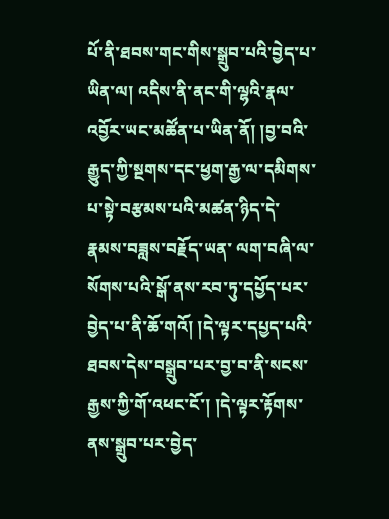པོ་ནི་ཐབས་གང་གིས་སྒྲུབ་པའི་བྱེད་པ་ཡིན་ལ། འདིས་ནི་ནང་གི་ལྷའི་རྣལ་འབྱོར་ཡང་མཚོན་པ་ཡིན་ནོ། །བྱ་བའི་རྒྱུད་ཀྱི་སྔགས་དང་ཕྱག་རྒྱ་ལ་དམིགས་པ་སྟེ་བརྩམས་པའི་མཚན་ཉིད་དེ་རྣམས་བཟླས་བརྗོད་ཡན་ ལག་བཞི་ལ་སོགས་པའི་སྒོ་ནས་རབ་ཏུ་དཔྱོད་པར་བྱེད་པ་ནི་ཆོ་གའོ། །དེ་ལྟར་དཔྱད་པའི་ཐབས་དེས་བསྒྲུབ་པར་བྱ་བ་ནི་སངས་རྒྱས་ཀྱི་གོ་འཕང་ངོ་། །དེ་ལྟར་རྟོགས་ནས་སྒྲུབ་པར་བྱེད་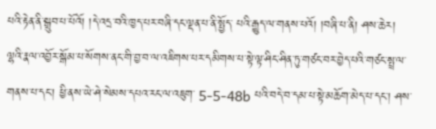པའི་རྟེན་ནི་སྒྲུབ་པ་པོའོ། །དེ་འདྲ་བའི་ཁྱད་པར་བཞི་དང་ལྡན་པ་ནི་སྤྱོད་ པའི་རྒྱུད་ལ་གནས་པའོ། །བཞི་པ་ནི། ཤས་ཆེར། ལྷའི་རྣལ་འབྱོར་སྒོམ་པ་སོགས་ནང་གི་བྱ་བ་ལ་འཇིགས་པར་དམིགས་པ་སྟེ་ལྟ་ཤིང་ཤིན་ཏུ་གཙང་བར་བྱེད་པའི་གཙང་སྤྲ་ལ་གནས་པ་དང་། ཕྱི་ནས་ཡེ་ཤེ་སེམས་དཔའ་རང་ལ་འཇུག་ 5-5-48b པའི་བདེ་བ་དམ་པ་སྟེ་མཆོག་མེད་པ་དང་། ཤས་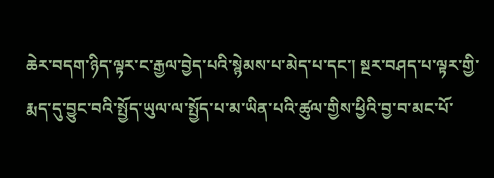ཆེར་བདག་ཉིད་ལྟར་ང་རྒྱལ་བྱེད་པའི་སྙེམས་པ་མེད་པ་དང་། སྔར་བཤད་པ་ལྟར་གྱི་རྨད་དུ་བྱུང་བའི་སྤྱོད་ཡུལ་ལ་སྤྱོད་པ་མ་ཡིན་པའི་ཚུལ་གྱིས་ཕྱིའི་བྱ་བ་མང་པོ་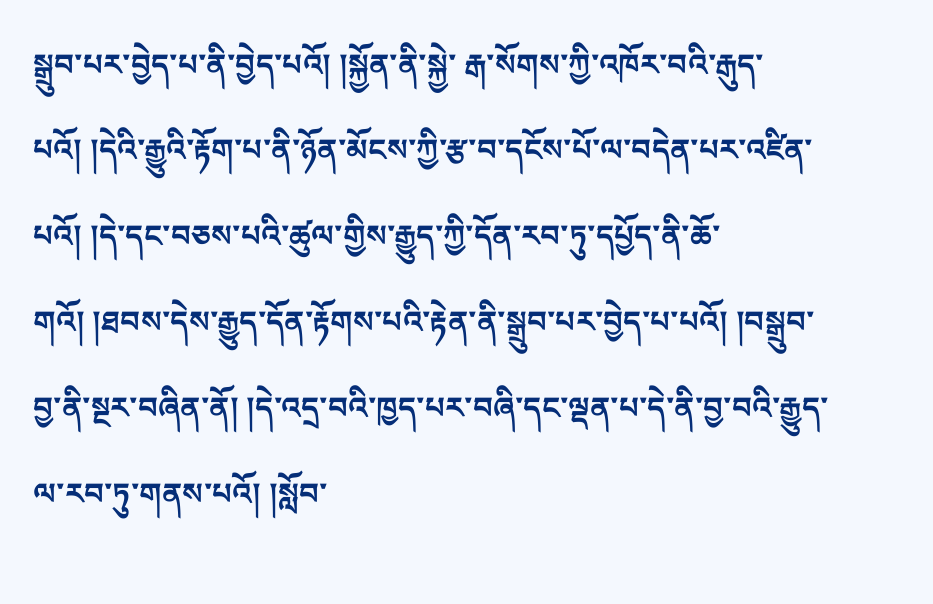སྒྲུབ་པར་བྱེད་པ་ནི་བྱེད་པའོ། །སྐྱོན་ནི་སྐྱེ་ རྒ་སོགས་ཀྱི་འཁོར་བའི་རྒུད་པའོ། །དེའི་རྒྱུའི་རྟོག་པ་ནི་ཉོན་མོངས་ཀྱི་རྩ་བ་དངོས་པོ་ལ་བདེན་པར་འཛིན་པའོ། །དེ་དང་བཅས་པའི་ཚུལ་གྱིས་རྒྱུད་ཀྱི་དོན་རབ་ཏུ་དཔྱོད་ནི་ཆོ་གའོ། །ཐབས་དེས་རྒྱུད་དོན་རྟོགས་པའི་རྟེན་ནི་སྒྲུབ་པར་བྱེད་པ་པའོ། །བསྒྲུབ་ བྱ་ནི་སྔར་བཞིན་ནོ། །དེ་འདྲ་བའི་ཁྱད་པར་བཞི་དང་ལྡན་པ་དེ་ནི་བྱ་བའི་རྒྱུད་ལ་རབ་ཏུ་གནས་པའོ། །སློབ་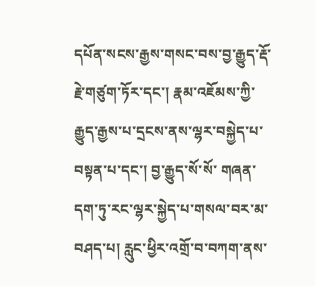དཔོན་སངས་རྒྱས་གསང་བས་བྱ་རྒྱུད་རྡོ་རྗེ་གཙུག་ཏོར་དང་། རྣམ་འཇོམས་ཀྱི་རྒྱུད་རྒྱས་པ་དྲངས་ནས་ལྷར་བསྐྱེད་པ་བསྟན་པ་དང་། བྱ་རྒྱུད་སོ་སོ་ གཞན་དག་ཏུ་རང་ལྷར་སྐྱེད་པ་གསལ་བར་མ་བཤད་པ། རླུང་ཕྱིར་འགྲོ་བ་བཀག་ནས་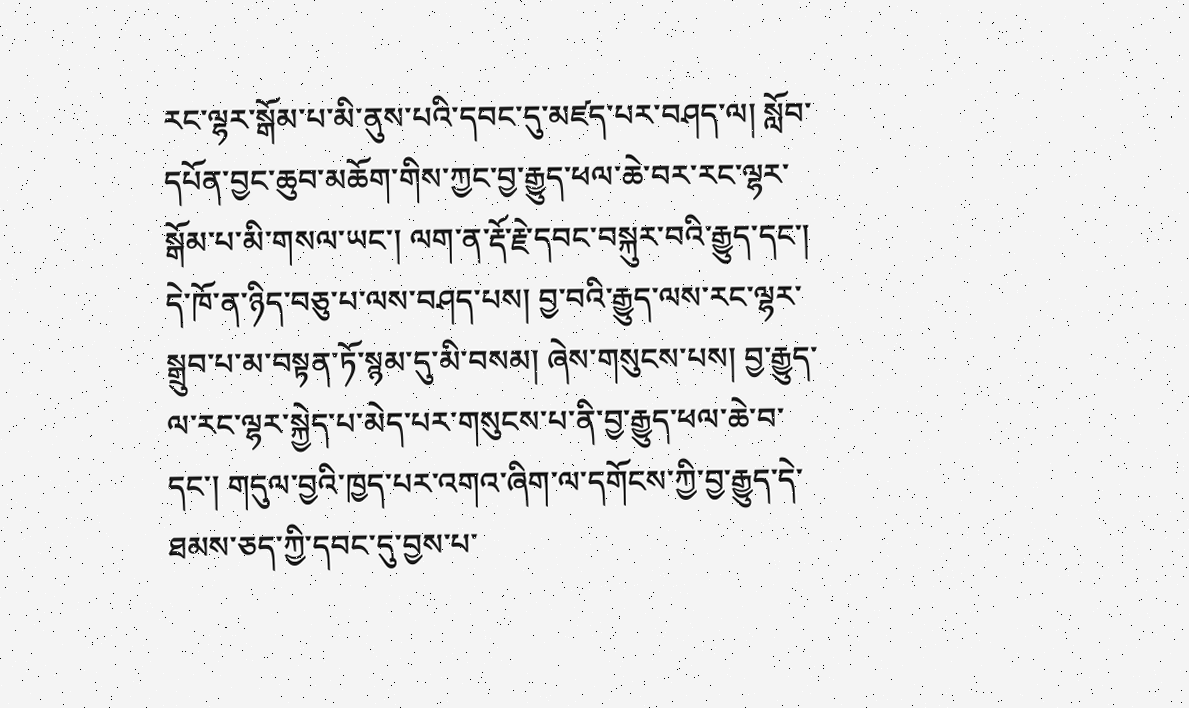རང་ལྷར་སྒོམ་པ་མི་ནུས་པའི་དབང་དུ་མཛད་པར་བཤད་ལ། སློབ་དཔོན་བྱང་ཆུབ་མཆོག་གིས་ཀྱང་བྱ་རྒྱུད་ཕལ་ཆེ་བར་རང་ལྷར་སྒོམ་པ་མི་གསལ་ཡང་། ལག་ན་རྡོ་རྗེ་དབང་བསྐུར་བའི་རྒྱུད་དང་། དེ་ཁོ་ན་ཉིད་བཅུ་པ་ལས་བཤད་པས། བྱ་བའི་རྒྱུད་ལས་རང་ལྷར་སྒྲུབ་པ་མ་བསྟན་ཏོ་སྙམ་དུ་མི་བསམ། ཞེས་གསུངས་པས། བྱ་རྒྱུད་ལ་རང་ལྷར་སྐྱེད་པ་མེད་པར་གསུངས་པ་ནི་བྱ་རྒྱུད་ཕལ་ཆེ་བ་དང་། གདུལ་བྱའི་ཁྱད་པར་འགའ་ཞིག་ལ་དགོངས་ཀྱི་བྱ་རྒྱུད་དེ་ཐམས་ཅད་ཀྱི་དབང་དུ་བྱས་པ་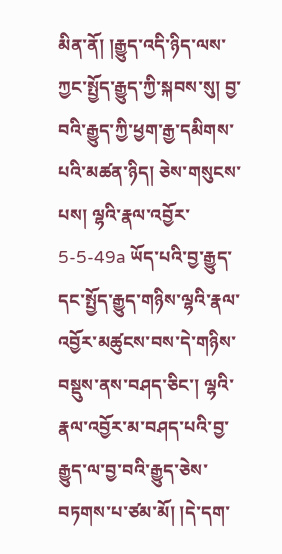མིན་ནོ། །རྒྱུད་འདི་ཉིད་ལས་ཀྱང་སྤྱོད་རྒྱུད་ཀྱི་སྐབས་སུ། བྱ་བའི་རྒྱུད་ཀྱི་ཕྱག་རྒྱ་དམིགས་པའི་མཚན་ཉིད། ཅེས་གསུངས་པས། ལྷའི་རྣལ་འབྱོར་ 5-5-49a ཡོད་པའི་བྱ་རྒྱུད་དང་སྤྱོད་རྒྱུད་གཉིས་ལྷའི་རྣལ་འབྱོར་མཚུངས་བས་དེ་གཉིས་བསྡུས་ནས་བཤད་ཅིང་། ལྷའི་རྣལ་འབྱོར་མ་བཤད་པའི་བྱ་རྒྱུད་ལ་བྱ་བའི་རྒྱུད་ཅེས་བཏགས་པ་ཙམ་མོ། །དེ་དག་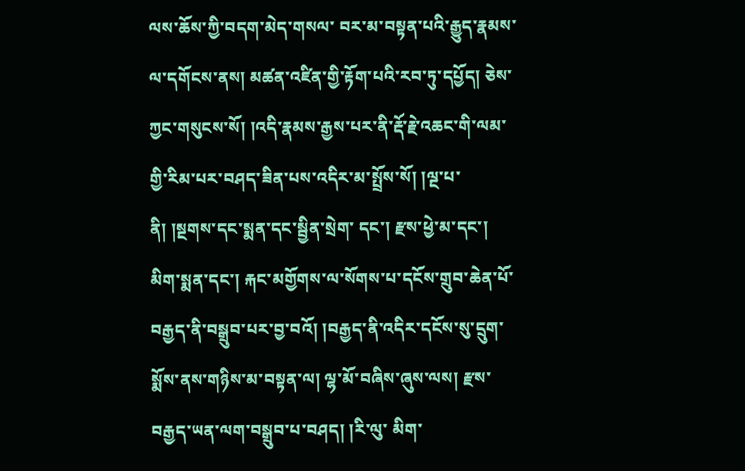ལས་ཆོས་ཀྱི་བདག་མེད་གསལ་ བར་མ་བསྟན་པའི་རྒྱུད་རྣམས་ལ་དགོངས་ནས། མཚན་འཛིན་གྱི་རྟོག་པའི་རབ་ཏུ་དཔྱོད། ཅེས་ཀྱང་གསུངས་སོ། །འདི་རྣམས་རྒྱས་པར་ནི་རྡོ་རྗེ་འཆང་གི་ལམ་གྱི་རིམ་པར་བཤད་ཟིན་པས་འདིར་མ་སྤྲོས་སོ། །ལྔ་པ་ནི། །སྔགས་དང་སྨན་དང་སྦྱིན་སྲེག་ དང་། རྫས་ཕྱེ་མ་དང་། མིག་སྨན་དང་། རྐང་མགྱོགས་ལ་སོགས་པ་དངོས་གྲུབ་ཆེན་པོ་བརྒྱད་ནི་བསྒྲུབ་པར་བྱ་བའོ། །བརྒྱད་ནི་འདིར་དངོས་སུ་དྲུག་སྨོས་ནས་གཉིས་མ་བསྟན་ལ། ལྷ་མོ་བཞིས་ཞུས་ལས། རྫས་བརྒྱད་ཡན་ལག་བསྒྲུབ་པ་བཤད། །རི་ལུ་ མིག་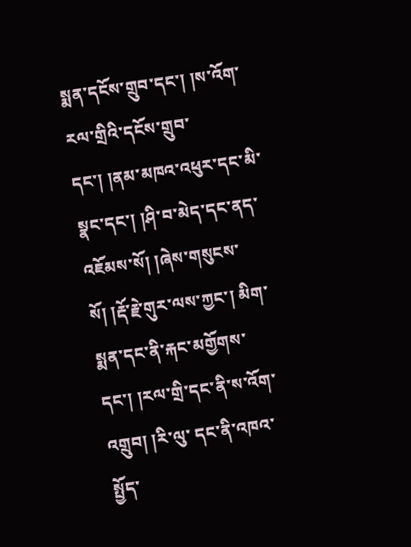སྨན་དངོས་གྲུབ་དང་། །ས་འོག་རལ་གྲིའི་དངོས་གྲུབ་དང་། །ནམ་མཁའ་འཕུར་དང་མི་སྣང་དང་། །ཤི་བ་མེད་དང་ནད་འཇོམས་སོ། །ཞེས་གསུངས་སོ། །རྡོ་རྗེ་གུར་ལས་ཀྱང་། མིག་སྨན་དང་ནི་རྐང་མགྱོགས་དང་། །རལ་གྲི་དང་ནི་ས་འོག་འགྲུབ། །རི་ལུ་ དང་ནི་འཁའ་སྤྱོད་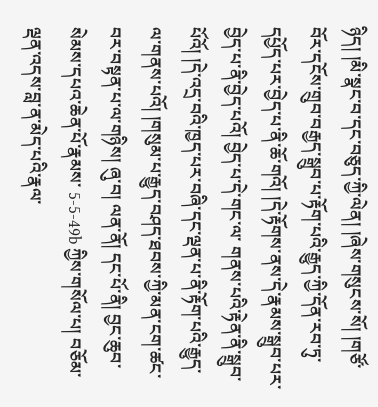ཉིད། །མི་སྣང་བ་དང་བཅུད་ཀྱི་ལེན། །ཞེས་གསུངས་སོ། །གཙོ་བོར་དངོས་གྲུབ་བརྒྱད་སྒྲུབ་པ་རྟོག་པའི་རྒྱུད་ཀྱི་དོན་རབ་ཏུ་དཔྱོད་པར་བྱེད་པ་ནི་ཆོ་གའོ། །དེ་རྟོགས་ནས་དེ་རྣམས་སྒྲུབ་པར་བྱེད་པ་ནི་བྱེད་པའོ། བྱེད་པ་དེ་གང་ལ་ གནས་པའི་རྟེན་ནི་སྒྲུབ་པོའོ། །དེ་འདྲ་བའི་ཁྱད་པར་བཞི་དང་ལྡན་པ་ནི་རྟོག་པའི་རྒྱུད་ལ་གནས་པའོ། །གསུམ་པ་རྒྱུད་བཤད་ཐབས་ཀྱི་མན་ངག་ཚང་བར་བསྟན་པ་ལ་གཉིས། ཞུ་བ། ལན་ནོ། དང་པོ་ནི། བྱང་ཆུབ་སེམས་དཔའ་ཆེན་པོ་རྣམས་ 5-5-49b ཀྱིས་གསོལ་པ། བཅོམ་ལྡན་འདས་བླ་ན་མེད་པའི་རྣལ་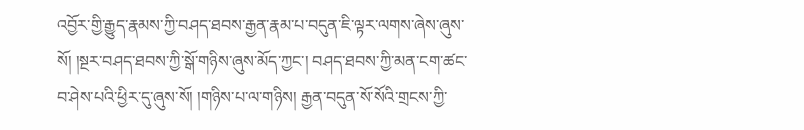འབྱོར་གྱི་རྒྱུད་རྣམས་ཀྱི་བཤད་ཐབས་རྒྱན་རྣམ་པ་བདུན་ཇི་ལྟར་ལགས་ཞེས་ཞུས་སོ། །སྔར་བཤད་ཐབས་ཀྱི་སྒོ་གཉིས་ཞུས་མོད་ཀྱང་། བཤད་ཐབས་ཀྱི་མན་ངག་ཚང་བ་ཤེས་པའི་ཕྱིར་དུ་ཞུས་སོ། །གཉིས་པ་ལ་གཉིས། རྒྱན་བདུན་སོ་སོའི་གྲངས་ཀྱི་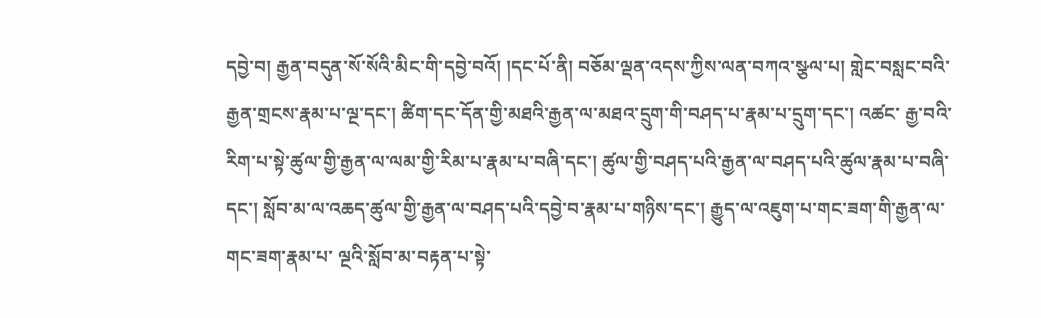དབྱེ་བ། རྒྱན་བདུན་སོ་སོའི་མིང་གི་དབྱེ་བའོ། །དང་པོ་ནི། བཅོམ་ལྡན་འདས་ཀྱིས་ལན་བཀའ་སྩལ་པ། གླེང་བསླང་བའི་རྒྱན་གྲངས་རྣམ་པ་ལྔ་དང་། ཚིག་དང་དོན་གྱི་མཐའི་རྒྱན་ལ་མཐའ་དྲུག་གི་བཤད་པ་རྣམ་པ་དྲུག་དང་། འཚང་ རྒྱ་བའི་རིག་པ་སྟེ་ཚུལ་གྱི་རྒྱན་ལ་ལམ་གྱི་རིམ་པ་རྣམ་པ་བཞི་དང་། ཚུལ་གྱི་བཤད་པའི་རྒྱན་ལ་བཤད་པའི་ཚུལ་རྣམ་པ་བཞི་དང་། སློབ་མ་ལ་འཆད་ཚུལ་གྱི་རྒྱན་ལ་བཤད་པའི་དབྱེ་བ་རྣམ་པ་གཉིས་དང་། རྒྱུད་ལ་འཇུག་པ་གང་ཟག་གི་རྒྱན་ལ་གང་ཟག་རྣམ་པ་ ལྔའི་སློབ་མ་བརྟན་པ་སྟེ་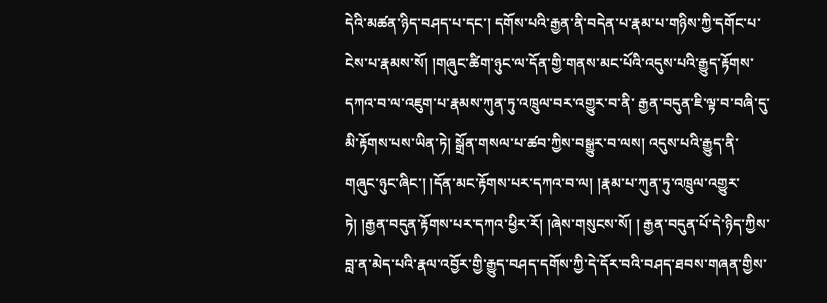དེའི་མཚན་ཉིད་བཤད་པ་དང་། དགོས་པའི་རྒྱན་ནི་བདེན་པ་རྣམ་པ་གཉིས་ཀྱི་དགོང་པ་ངེས་པ་རྣམས་སོ། །གཞུང་ཚིག་ཉུང་ལ་དོན་གྱི་གནས་མང་པོའི་འདུས་པའི་རྒྱུད་རྟོགས་དཀའ་བ་ལ་འཇུག་པ་རྣམས་ཀུན་ཏུ་འཁྲུལ་བར་འགྱུར་བ་ནི་ རྒྱན་བདུན་ཇི་ལྟ་བ་བཞི་དུ་མི་རྟོགས་པས་ཡིན་ཏེ། སྒྲོན་གསལ་པ་ཚབ་ཀྱིས་བསྒྱུར་བ་ལས། འདུས་པའི་རྒྱུད་ནི་གཞུང་ཉུང་ཞིང་། །དོན་མང་རྟོགས་པར་དཀའ་བ་ལ། །རྣམ་པ་ཀུན་ཏུ་འཁྲུལ་འགྱུར་ཏེ། །རྒྱན་བདུན་རྟོགས་པར་དཀའ་ཕྱིར་རོ། །ཞེས་གསུངས་སོ། ། རྒྱན་བདུན་པོ་དེ་ཉིད་ཀྱིས་བླ་ན་མེད་པའི་རྣལ་འབྱོར་གྱི་རྒྱུད་བཤད་དགོས་ཀྱི་དེ་དོར་བའི་བཤད་ཐབས་གཞན་གྱིས་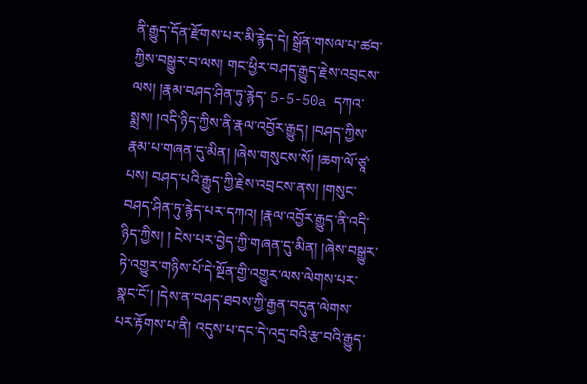ནི་རྒྱུད་དོན་རྫོགས་པར་མི་རྙེད་དེ། སྒྲོན་གསལ་པ་ཚབ་ཀྱིས་བསྒྱུར་བ་ལས། གང་ཕྱིར་བཤད་རྒྱུད་རྗེས་འབྲངས་ལས། །རྣམ་བཤད་ཤིན་ཏུ་རྙེད་ 5-5-50a དཀའ་སྨྲས། །འདི་ཉིད་ཀྱིས་ནི་རྣལ་འབྱོར་རྒྱུད། །བཤད་ཀྱིས་རྣམ་པ་གཞན་དུ་མིན། །ཞེས་གསུངས་སོ། །ཆག་ལོ་ཙཱ་པས། བཤད་པའི་རྒྱུད་ཀྱི་རྗེས་འབྲངས་ནས། །གསུང་བཤད་ཤིན་ཏུ་རྙེད་པར་དཀའ། །རྣལ་འབྱོར་རྒྱུད་ནི་འདི་ཉིད་ཀྱིས། ། ངེས་པར་བྱེད་ཀྱི་གཞན་དུ་མིན། །ཞེས་བསྒྱུར་ཏེ་འགྱུར་གཉིས་པོ་དེ་སྔོན་གྱི་འགྱུར་ལས་ལེགས་པར་སྣང་ངོ་། །དེས་ན་བཤད་ཐབས་ཀྱི་རྒྱན་བདུན་ལེགས་པར་རྟོགས་པ་ནི། འདུས་པ་དང་དེ་འདྲ་བའི་རྩ་བའི་རྒྱུད་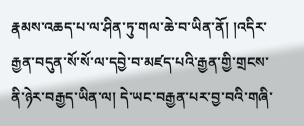རྣམས་འཆད་པ་ལ་ཤིན་ཏུ་གལ་ཆེ་བ་ཡིན་ནོ། །འདིར་ རྒྱན་བདུན་སོ་སོ་ལ་དབྱེ་བ་མཛད་པའི་རྒྱན་གྱི་གྲངས་ནི་ཉེར་བརྒྱད་ཡིན་ལ། དེ་ཡང་བརྒྱན་པར་བྱ་བའི་གཞི་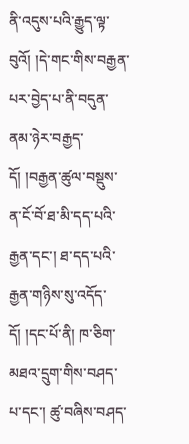ནི་འདུས་པའི་རྒྱུད་ལྟ་བུའོ། །དེ་གང་གིས་བརྒྱན་པར་བྱེད་པ་ནི་བདུན་ནམ་ཉེར་བརྒྱད་དོ། །བརྒྱན་ཚུལ་བསྡུས་ན་ངོ་བོ་ཐ་མི་དད་པའི་རྒྱན་དང་། ཐ་དད་པའི་ རྒྱན་གཉིས་སུ་འདོད་དོ། །དང་པོ་ནི། ཁ་ཅིག་མཐའ་དྲུག་གིས་བཤད་པ་དང་། ཚུ་བཞིས་བཤད་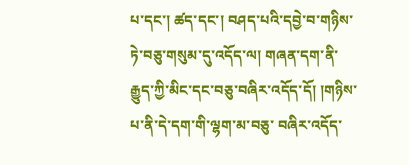པ་དང་། ཚད་དང་། བཤད་པའི་དབྱེ་བ་གཉིས་ཏེ་བཅུ་གསུམ་དུ་འདོད་ལ། གཞན་དག་ནི་རྒྱུད་ཀྱི་མིང་དང་བཅུ་བཞིར་འདོད་དོ། །གཉིས་པ་ནི་དེ་དག་གི་ལྷག་མ་བཅུ་ བཞིར་འདོད་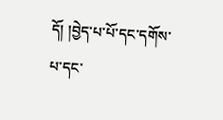དོ། །བྱེད་པ་པོ་དང་དགོས་པ་དང་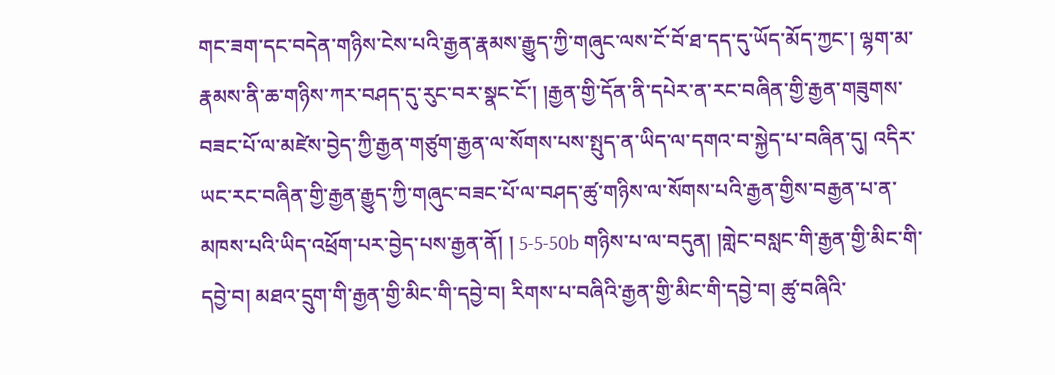གང་ཟག་དང་བདེན་གཉིས་ངེས་པའི་རྒྱན་རྣམས་རྒྱུད་ཀྱི་གཞུང་ལས་ངོ་བོ་ཐ་དད་དུ་ཡོད་མོད་ཀྱང་། ལྷག་མ་རྣམས་ནི་ཆ་གཉིས་ཀར་བཤད་དུ་རུང་བར་སྣང་ངོ་། །རྒྱན་གྱི་དོན་ནི་དཔེར་ན་རང་བཞིན་གྱི་རྒྱན་གཟུགས་ བཟང་པོ་ལ་མཛེས་བྱེད་ཀྱི་རྒྱན་གཙུག་རྒྱན་ལ་སོགས་པས་སྤུད་ན་ཡིད་ལ་དགའ་བ་སྐྱེད་པ་བཞིན་དུ། འདིར་ཡང་རང་བཞིན་གྱི་རྒྱན་རྒྱུད་ཀྱི་གཞུང་བཟང་པོ་ལ་བཤད་ཚུ་གཉིས་ལ་སོགས་པའི་རྒྱན་གྱིས་བརྒྱན་པ་ན་མཁས་པའི་ཡིད་འཕྲོག་པར་བྱེད་པས་རྒྱན་ནོ། ། 5-5-50b གཉིས་པ་ལ་བདུན། །གླེང་བསླང་གི་རྒྱན་གྱི་མིང་གི་དབྱེ་བ། མཐའ་དྲུག་གི་རྒྱན་གྱི་མིང་གི་དབྱེ་བ། རིགས་པ་བཞིའི་རྒྱན་གྱི་མིང་གི་དབྱེ་བ། ཚུ་བཞིའི་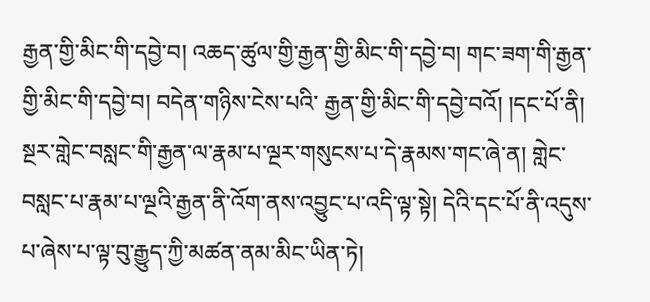རྒྱན་གྱི་མིང་གི་དབྱེ་བ། འཆད་ཚུལ་གྱི་རྒྱན་གྱི་མིང་གི་དབྱེ་བ། གང་ཟག་གི་རྒྱན་གྱི་མིང་གི་དབྱེ་བ། བདེན་གཉིས་ངེས་པའི་ རྒྱན་གྱི་མིང་གི་དབྱེ་བའོ། །དང་པོ་ནི། སྔར་གླེང་བསླང་གི་རྒྱན་ལ་རྣམ་པ་ལྔར་གསུངས་པ་དེ་རྣམས་གང་ཞེ་ན། གླེང་བསླང་པ་རྣམ་པ་ལྔའི་རྒྱན་ནི་འོག་ནས་འབྱུང་པ་འདི་ལྟ་སྟེ། དེའི་དང་པོ་ནི་འདུས་པ་ཞེས་པ་ལྟ་བུ་རྒྱུད་ཀྱི་མཚན་ནམ་མིང་ཡིན་ཏེ།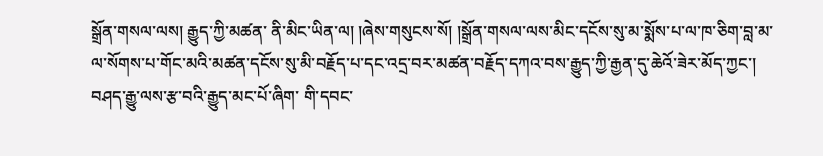སྒྲོན་གསལ་ལས། རྒྱུད་ཀྱི་མཚན་ ནི་མིང་ཡིན་ལ། །ཞེས་གསུངས་སོ། །སྒྲོན་གསལ་ལས་མིང་དངོས་སུ་མ་སྨོས་པ་ལ་ཁ་ཅིག་བླ་མ་ལ་སོགས་པ་གོང་མའི་མཚན་དངོས་སུ་མི་བརྗོད་པ་དང་འདྲ་བར་མཚན་བརྗོད་དཀའ་བས་རྒྱུད་ཀྱི་རྒྱན་དུ་ཆེའོ་ཟེར་མོད་ཀྱང་། བཤད་རྒྱུ་ལས་རྩ་བའི་རྒྱུད་མང་པོ་ཞིག་ གི་དབང་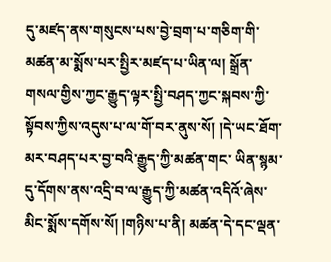དུ་མཛད་ནས་གསུངས་པས་བྱེ་བྲག་པ་གཅིག་གི་མཚན་མ་སྨོས་པར་སྤྱིར་མཛད་པ་ཡིན་ལ། སྒྲོན་གསལ་གྱིས་ཀྱང་རྒྱུད་ལྟར་སྤྱི་བཤད་ཀྱང་སྐབས་ཀྱི་སྟོབས་ཀྱིས་འདུས་པ་ལ་གོ་བར་ནུས་སོ། །དེ་ཡང་ཐོག་མར་བཤད་པར་བྱ་བའི་རྒྱུད་ཀྱི་མཚན་གང་ ཡིན་སྙམ་དུ་དོགས་ནས་འདྲི་བ་ལ་རྒྱུད་ཀྱི་མཚན་འདིའོ་ཞེས་མིང་སྨོས་དགོས་སོ། །གཉིས་པ་ནི། མཚན་དེ་དང་ལྡན་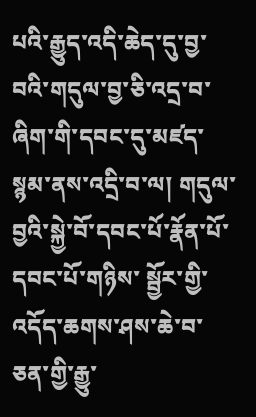པའི་རྒྱུད་འདི་ཆེད་དུ་བྱ་བའི་གདུལ་བྱ་ཅི་འདྲ་བ་ཞིག་གི་དབང་དུ་མཛད་སྙམ་ནས་འདྲི་བ་ལ། གདུལ་བྱའི་སྐྱེ་བོ་དབང་པོ་རྣོན་པོ་དབང་པོ་གཉིས་ སྦྱོར་གྱི་འདོད་ཆགས་ཤས་ཆེ་བ་ཅན་གྱི་རྒྱུ་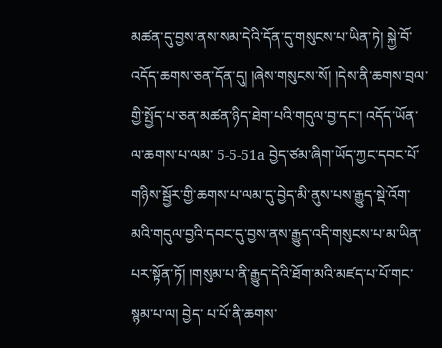མཚན་དུ་བྱས་ནས་སམ་དེའི་དོན་དུ་གསུངས་པ་ཡིན་ཏེ། སྐྱེ་བོ་འདོད་ཆགས་ཅན་དོན་དུ། །ཞེས་གསུངས་སོ། །དེས་ནི་ཆགས་བྲལ་གྱི་སྤྱོད་པ་ཅན་མཚན་ཉིད་ཐེག་པའི་གདུལ་བྱ་དང་། འདོད་ཡོན་ལ་ཆགས་པ་ལམ་ 5-5-51a བྱེད་ཙམ་ཞིག་ཡོད་ཀྱང་དབང་པོ་གཉིས་སྦྱོར་གྱི་ཆགས་པ་ལམ་དུ་བྱེད་མི་ནུས་པས་རྒྱུད་སྡེ་འོག་མའི་གདུལ་བྱའི་དབང་དུ་བྱས་ནས་རྒྱུད་འདི་གསུངས་པ་མ་ཡིན་པར་སྟོན་ཏོ། །གསུམ་པ་ནི་རྒྱུད་དེའི་ཐོག་མའི་མཛད་པ་པོ་གང་སྙམ་པ་ལ། བྱེད་ པ་པོ་ནི་ཆགས་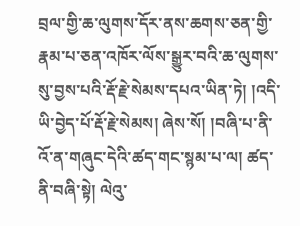བྲལ་གྱི་ཆ་ལུགས་དོར་ནས་ཆགས་ཅན་གྱི་རྣམ་པ་ཅན་འཁོར་ལོས་སྒྱུར་བའི་ཆ་ལུགས་སུ་བྱས་པའི་རྡོ་རྗེ་སེམས་དཔའ་ཡིན་ཏེ། །འདི་ཡི་བྱེད་པོ་རྡོ་རྗེ་སེམས། ཞེས་སོ། །བཞི་པ་ནི་འོ་ན་གཞུང་དེའི་ཚད་གང་སྙམ་པ་ལ། ཚད་ནི་བཞི་སྟེ། ལེའུ་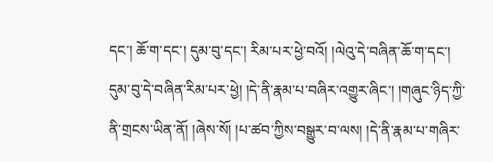དང་། ཆོ་ག་དང་། དུམ་བུ་དང་། རིམ་པར་ཕྱེ་བའོ། །ལེའུ་དེ་བཞིན་ཆོ་ག་དང་། དུམ་བུ་དེ་བཞིན་རིམ་པར་ཕྱེ། །དེ་ནི་རྣམ་པ་བཞིར་འགྱུར་ཞིང་། །གཞུང་ཉིད་ཀྱི་ནི་གྲངས་ཡིན་ནོ། །ཞེས་སོ། །པ་ཚབ་ཀྱིས་བསྒྱུར་བ་ལས། །དེ་ནི་རྣམ་པ་གཞིར་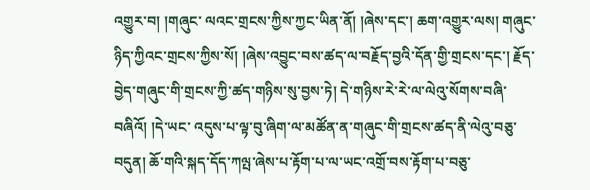འགྱུར་བ། །གཞུང་ ལའང་གྲངས་ཀྱིས་ཀྱང་ཡིན་ནོ། །ཞེས་དང་། ཆག་འགྱུར་ལས། གཞུང་ཉིད་ཀྱིའང་གྲངས་ཀྱིས་སོ། །ཞེས་འབྱུང་བས་ཚད་ལ་བརྗོད་བྱའི་དོན་གྱི་གྲངས་དང་། རྗོད་བྱེད་གཞུང་གི་གྲངས་ཀྱི་ཚད་གཉིས་སུ་བྱས་ཏེ། དེ་གཉིས་རེ་རེ་ལ་ལེའུ་སོགས་བཞི་བཞིའོ། །དེ་ཡང་ འདུས་པ་ལྟ་བུ་ཞིག་ལ་མཚོན་ན་གཞུང་གི་གྲངས་ཚད་ནི་ལེའུ་བཅུ་བདུན། ཆོ་གའི་སྐད་དོད་ཀལྤ་ཞེས་པ་རྟོག་པ་ལ་ཡང་འགྲོ་བས་རྟོག་པ་བཅུ་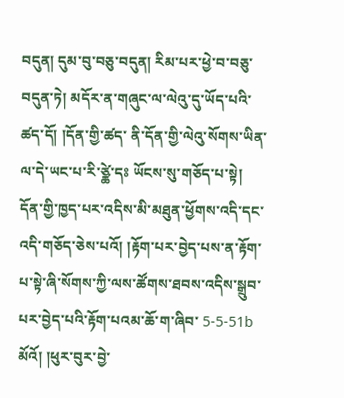བདུན། དུམ་བུ་བཅུ་བདུན། རིམ་པར་ཕྱེ་བ་བཅུ་བདུན་ཏེ། མདོར་ན་གཞུང་ལ་ལེའུ་དུ་ཡོད་པའི་ཚད་དོ། །དོན་གྱི་ཚད་ ནི་དོན་གྱི་ལེའུ་སོགས་ཡིན་ལ་དེ་ཡང་པ་རི་ཙྪེ་དཿ ཡོངས་སུ་གཅོད་པ་སྟེ། དོན་གྱི་ཁྱད་པར་འདིས་མི་མཐུན་ཕྱོགས་འདི་དང་འདི་གཅོད་ཅེས་པའོ། །རྟོག་པར་བྱེད་པས་ན་རྟོག་པ་སྟེ་ཞི་སོགས་ཀྱི་ལས་ཚོགས་ཐབས་འདིས་སྒྲུབ་པར་བྱེད་པའི་རྟོག་པའམ་ཆོ་ག་ཞིབ་ 5-5-51b མོའོ། །ཕུར་བུར་བྱེ་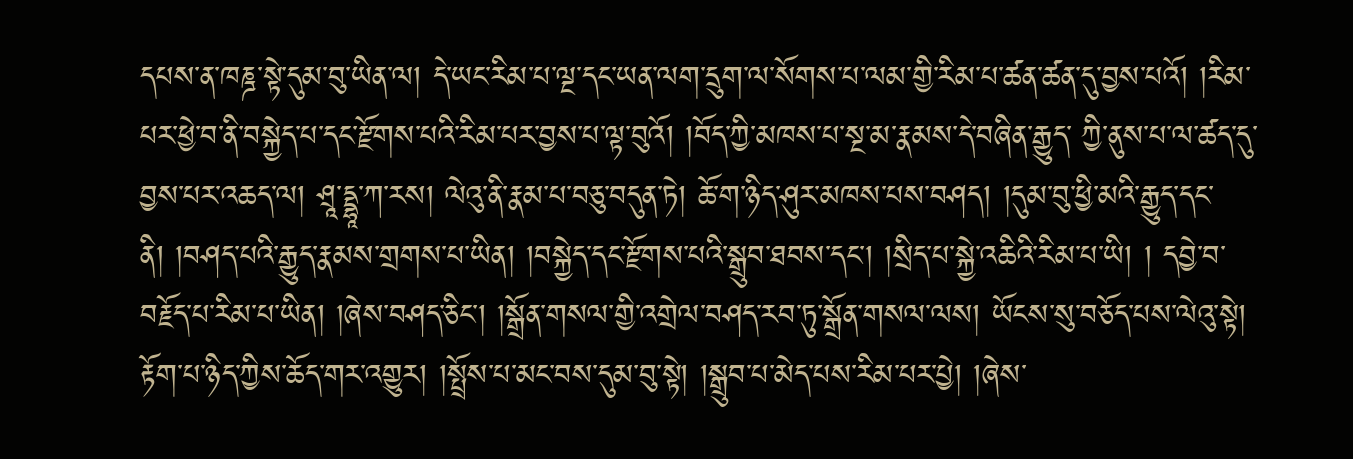དཔས་ན་ཁཎྜ་སྟེ་དུམ་བུ་ཡིན་ལ། དེ་ཡང་རིམ་པ་ལྔ་དང་ཡན་ལག་དྲུག་ལ་སོགས་པ་ལམ་གྱི་རིམ་པ་ཚན་ཚན་དུ་བྱས་པའོ། །རིམ་པར་ཕྱེ་བ་ནི་བསྐྱེད་པ་དང་རྫོགས་པའི་རིམ་པར་བྱས་པ་ལྟ་བུའོ། །བོད་ཀྱི་མཁས་པ་སྔ་མ་རྣམས་དེ་བཞིན་རྒྱུད་ ཀྱི་ནུས་པ་ལ་ཚད་དུ་བྱས་པར་འཆད་ལ། ཤྲཱ་དྡྷཱ་ཀ་རས། ལེའུ་ནི་རྣམ་པ་བཅུ་བདུན་ཏེ། ཆོ་ག་ཉིད་ཤུར་མཁས་པས་བཤད། །དུམ་བུ་ཕྱི་མའི་རྒྱུད་དང་ནི། །བཤད་པའི་རྒྱུད་རྣམས་གྲགས་པ་ཡིན། །བསྐྱེད་དང་རྫོགས་པའི་སྒྲུབ་ཐབས་དང་། །སྲིད་པ་སྐྱེ་འཆིའི་རིམ་པ་ཡི། ། དབྱེ་བ་བརྗོད་པ་རིམ་པ་ཡིན། །ཞེས་བཤད་ཅིང་། །སྒྲོན་གསལ་གྱི་འགྲེལ་བཤད་རབ་ཏུ་སྒྲོན་གསལ་ལས། ཡོངས་སུ་བཅོད་པས་ལེའུ་སྟེ། རྟོག་པ་ཉིད་ཀྱིས་ཆོད་གར་འགྱུར། །སྤྲོས་པ་མང་བས་དུམ་བུ་སྟེ། །སྒྲུབ་པ་མེད་པས་རིམ་པར་པྱེ། །ཞེས་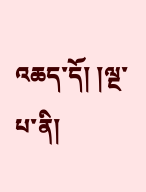འཆད་དོ། །ལྔ་པ་ནི།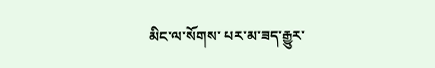མིང་ལ་སོགས་ པར་མ་ཟད་རྒྱུར་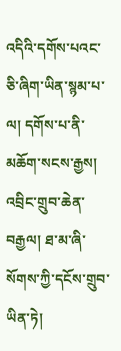འདིའི་དགོས་པའང་ཅི་ཞིག་ཡིན་སྙམ་པ་ལ། དགོས་པ་ནི་མཆོག་སངས་རྒྱས། འབྲིང་གྲུབ་ཆེན་བརྒྱལ། ཐ་མ་ཞི་སོགས་ཀྱི་དངོས་གྲུབ་ཡིན་ཏེ།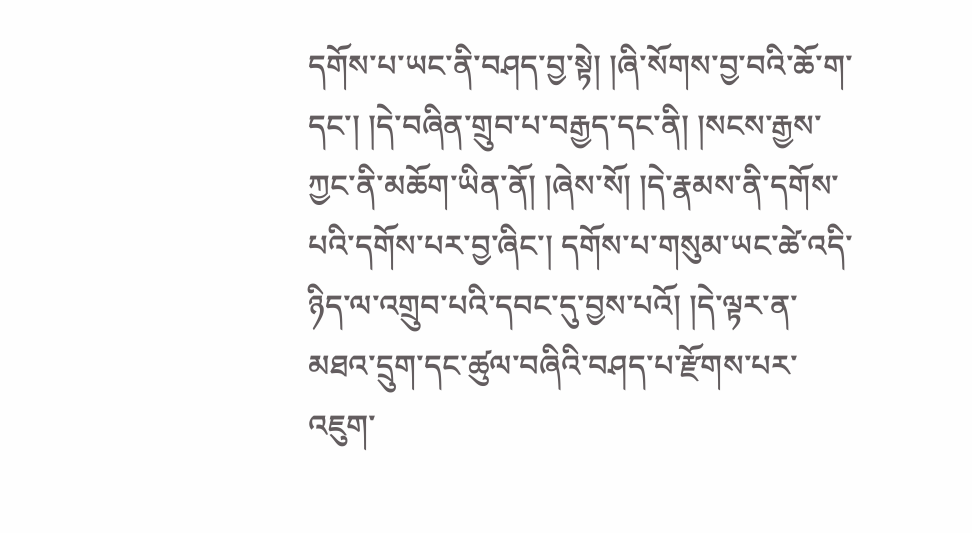དགོས་པ་ཡང་ནི་བཤད་བྱ་སྟེ། །ཞི་སོགས་བྱ་བའི་ཆོ་ག་དང་། །དེ་བཞིན་གྲུབ་པ་བརྒྱད་དང་ནི། །སངས་རྒྱས་ ཀྱང་ནི་མཆོག་ཡིན་ནོ། །ཞེས་སོ། །དེ་རྣམས་ནི་དགོས་པའི་དགོས་པར་བྱ་ཞིང་། དགོས་པ་གསུམ་ཡང་ཚེ་འདི་ཉིད་ལ་འགྲུབ་པའི་དབང་དུ་བྱས་པའོ། །དེ་ལྟར་ན་མཐའ་དྲུག་དང་ཚུལ་བཞིའི་བཤད་པ་རྫོགས་པར་འཇུག་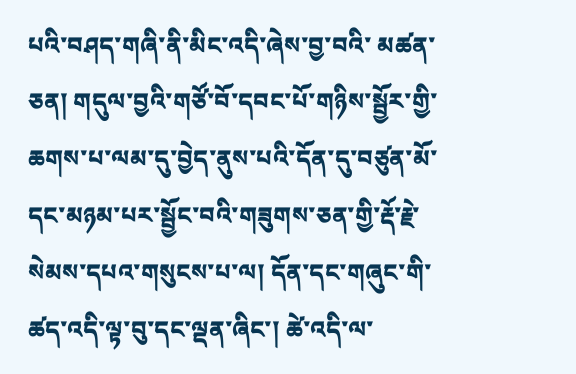པའི་བཤད་གཞི་ནི་མིང་འདི་ཞེས་བྱ་བའི་ མཚན་ཅན། གདུལ་བྱའི་གཙོ་བོ་དབང་པོ་གཉིས་སྦྱོར་གྱི་ཆགས་པ་ལམ་དུ་བྱེད་ནུས་པའི་དོན་དུ་བཙུན་མོ་དང་མཉམ་པར་སྦྱོང་བའི་གཟུགས་ཅན་གྱི་རྡོ་རྗེ་སེམས་དཔའ་གསུངས་པ་ལ། དོན་དང་གཞུང་གི་ཚད་འདི་ལྟ་བུ་དང་ལྡན་ཞིང་། ཚེ་འདི་ལ་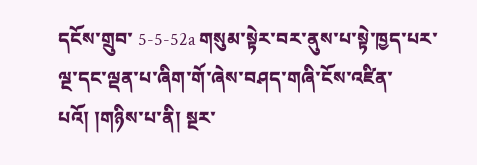དངོས་གྲུབ་ 5-5-52a གསུམ་སྟེར་བར་ནུས་པ་སྟེ་ཁྱད་པར་ལྔ་དང་ལྡན་པ་ཞིག་གོ་ཞེས་བཤད་གཞི་ངོས་འཛིན་པའོ། །གཉིས་པ་ནི། སྔར་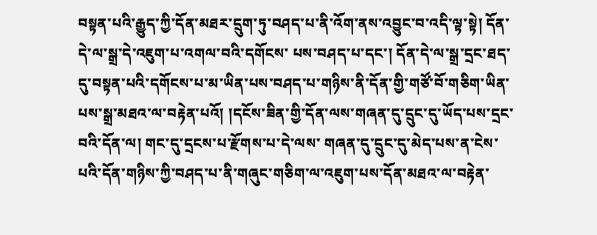བསྟན་པའི་རྒྱུད་ཀྱི་དོན་མཐར་དྲུག་ཏུ་བཤད་པ་ནི་འོག་ནས་འབྱུང་བ་འདི་ལྟ་སྟེ། དོན་དེ་ལ་སྒྲ་དེ་འཇུག་པ་འགལ་བའི་དགོངས་ པས་བཤད་པ་དང་། དོན་དེ་ལ་སྒྲ་དྲང་ཐད་དུ་བསྟན་པའི་དགོངས་པ་མ་ཡིན་པས་བཤད་པ་གཉིས་ནི་དོན་གྱི་གཙོ་བོ་གཅིག་ཡིན་པས་སྒྲ་མཐའ་ལ་བརྟེན་པའོ། །དངོས་ཟིན་གྱི་དོན་ལས་གཞན་དུ་དྲུང་དུ་ཡོད་པས་དྲང་བའི་དོན་ལ། གང་དུ་དྲངས་པ་རྫོགས་པ་དེ་ལས་ གཞན་དུ་དྲུང་དུ་མེད་པས་ན་ངེས་པའི་དོན་གཉིས་ཀྱི་བཤད་པ་ནི་གཞུང་གཅིག་ལ་འཇུག་པས་དོན་མཐའ་ལ་བརྟེན་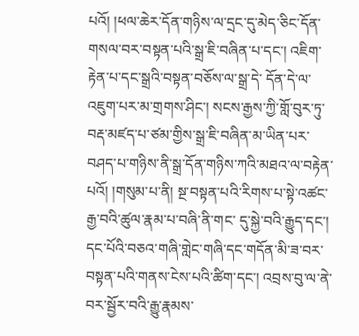པའོ། །ཕལ་ཆེར་དོན་གཉིས་ལ་དྲང་དུ་མེད་ཅིང་དོན་གསལ་བར་བསྟན་པའི་སྒྲ་ཇི་བཞིན་པ་དང་། འཇིག་རྟེན་པ་དང་སྒྲའི་བསྟན་བཅོས་ལ་སྒྲ་དེ་ དོན་དེ་ལ་འཇུག་པར་མ་གྲགས་ཤིང་། སངས་རྒྱས་ཀྱི་གློ་བུར་ཏུ་བརྡ་མཛད་པ་ཙམ་གྱིས་སྒྲ་ཇི་བཞིན་མ་ཡིན་པར་བཤད་པ་གཉིས་ནི་སྒྲ་དོན་གཉིས་ཀའི་མཐའ་ལ་བརྟེན་པའོ། །གསུམ་པ་ནི། སྔ་བསྟན་པའི་རིགས་པ་སྟེ་འཚང་རྒྱ་བའི་ཚུལ་རྣམ་པ་བཞི་ནི་གང་ དུ་སྐྱེ་བའི་རྒྱུད་དང་། དང་པོའི་བཅའ་གཞི་གླེང་གཞི་དང་གདོན་མི་ཟ་བར་བསྟན་པའི་གནས་ངེས་པའི་ཚིག་དང་། འབྲས་བུ་ལ་ནེ་བར་སྦྱོར་བའི་རྒྱུ་རྣམས་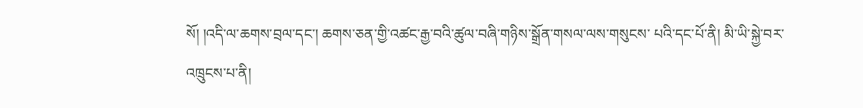སོ། །འདི་ལ་ཆགས་བྲལ་དང་། ཆགས་ཅན་གྱི་འཚང་རྒྱ་བའི་ཚུལ་བཞི་གཉིས་སྒྲོན་གསལ་ལས་གསུངས་ པའི་དང་པོ་ནི། མི་ཡི་སྐྱེ་བར་འཁྲུངས་པ་ནི།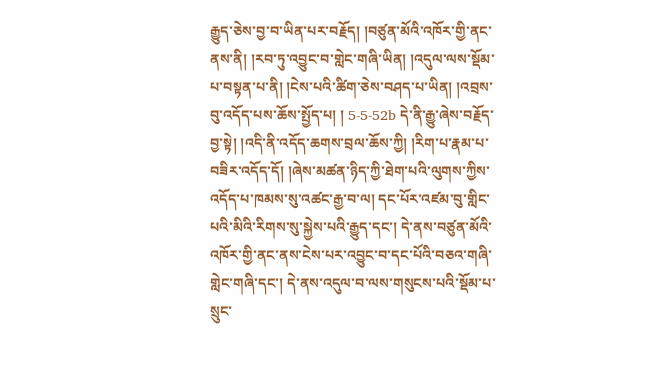རྒྱུད་ཅེས་བྱ་བ་ཡིན་པར་བརྗོད། །བཙུན་མོའི་འཁོར་གྱི་ནང་ནས་ནི། །རབ་ཏུ་འབྱུང་བ་གླེང་གཞི་ཡིན། །འདུལ་ལས་སྡོམ་པ་བསྟན་པ་ནི། །ངེས་པའི་ཚིག་ཅེས་བཤད་པ་ཡིན། །འབྲས་བུ་འདོད་པས་ཆོས་སྤྱོད་པ། ། 5-5-52b དེ་ནི་རྒྱུ་ཞེས་བརྗོད་བྱ་སྟེ། །འདི་ནི་འདོད་ཆགས་བྲལ་ཆོས་ཀྱི། །རིག་པ་རྣམ་པ་བཟིར་འདོད་དོ། །ཞེས་མཚན་ཉིད་ཀྱི་ཐེག་པའི་ལུགས་ཀྱིས་འདོད་པ་ཁམས་སུ་འཚང་རྒྱ་བ་ལ། དང་པོར་འཛམ་བུ་གླིང་པའི་མིའི་རིགས་སུ་སྐྱེས་པའི་རྒྱུད་དང་། དེ་ནས་བཙུན་མོའི་ འཁོར་གྱི་ནང་ནས་ངེས་པར་འབྱུང་བ་དང་པོའི་བཅའ་གཞི་གླེང་གཞི་དང་། དེ་ནས་འདུལ་བ་ལས་གསུངས་པའི་སྡོམ་པ་སྲུང་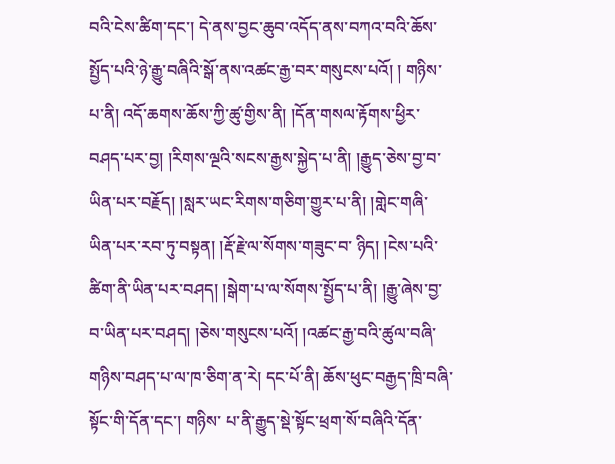བའི་ངེས་ཚིག་དང་། དེ་ནས་བྱང་ཆུབ་འདོད་ནས་བཀའ་བའི་ཆོས་སྤྱོད་པའི་ཉེ་རྒྱུ་བཞིའི་སྒོ་ནས་འཚང་རྒྱ་བར་གསུངས་པའོ། ། གཉིས་པ་ནི། འདོ་ཆགས་ཆོས་ཀྱི་ཚུ་གྱིས་ནི། །དོན་གསལ་རྟོགས་ཕྱིར་བཤད་པར་བྱ། །རིགས་ལྔའི་སངས་རྒྱས་སྐྱེད་པ་ནི། །རྒྱུད་ཅེས་བྱ་བ་ཡིན་པར་བརྗོད། །སླར་ཡང་རིགས་གཅིག་གྱུར་པ་ནི། །གླེང་གཞི་ཡིན་པར་རབ་ཏུ་བསྟན། །རྡོ་རྗེ་ལ་སོགས་གཟུང་བ་ ཉིད། །ངེས་པའི་ཚིག་ནི་ཡིན་པར་བཤད། །སྒེག་པ་ལ་སོགས་སྤྱོད་པ་ནི། །རྒྱུ་ཞེས་བྱ་བ་ཡིན་པར་བཤད། །ཅེས་གསུངས་པའོ། །འཚང་རྒྱ་བའི་ཚུལ་བཞི་གཉིས་བཤད་པ་ལ་ཁ་ཅིག་ན་རེ། དང་པོ་ནི། ཆོས་ཕུང་བརྒྱད་ཁྲི་བཞི་སྟོང་གི་དོན་དང་། གཉིས་ པ་ནི་རྒྱུད་སྡེ་སྟོང་ཕྲག་སོ་བཞིའི་དོན་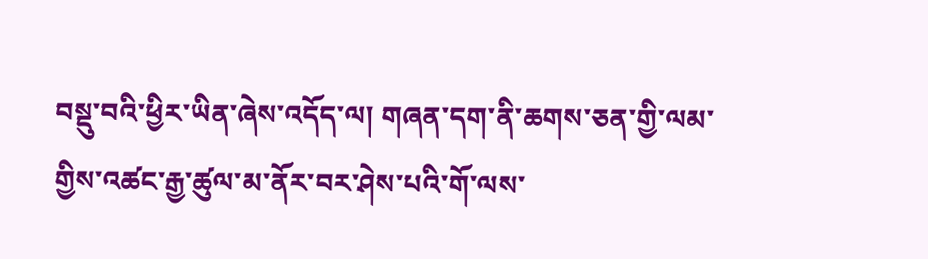བསྡུ་བའི་ཕྱིར་ཡིན་ཞེས་འདོད་ལ། གཞན་དག་ནི་ཆགས་ཅན་གྱི་ལམ་གྱིས་འཚང་རྒྱ་ཚུལ་མ་ནོར་བར་ཤེས་པའི་གོ་ལས་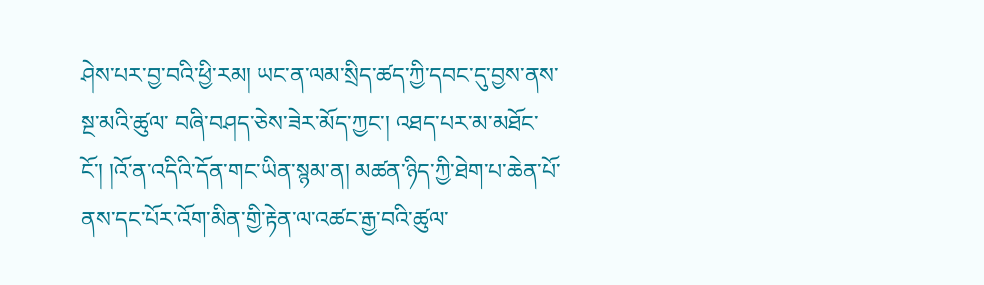ཤེས་པར་བྱ་བའི་ཕྱི་རམ། ཡང་ན་ལམ་སྲིད་ཚད་ཀྱི་དབང་དུ་བྱས་ནས་སྔ་མའི་ཚུལ་ བཞི་བཤད་ཅེས་ཟེར་མོད་ཀྱང་། འཐད་པར་མ་མཐོང་ངོ་། །འོ་ན་འདིའི་དོན་གང་ཡིན་སྙམ་ན། མཚན་ཉིད་ཀྱི་ཐེག་པ་ཆེན་པོ་ནས་དང་པོར་འོག་མིན་གྱི་རྟེན་ལ་འཚང་རྒྱ་བའི་ཚུལ་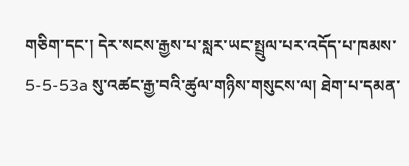གཅིག་དང་། དེར་སངས་རྒྱས་པ་སླར་ཡང་སྤྲུལ་པར་འདོད་པ་ཁམས་ 5-5-53a སུ་འཚང་རྒྱ་བའི་ཚུལ་གཉིས་གསུངས་ལ། ཐེག་པ་དམན་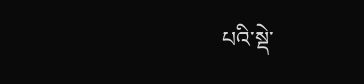པའི་སྡེ་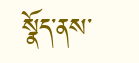སྣོད་ནས་